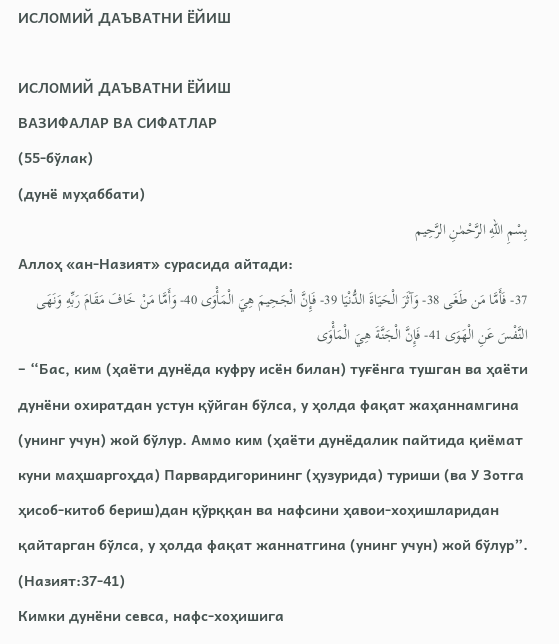ИСЛОМИЙ ДАЪВАТНИ ЁЙИШ

ИСЛОМИЙ ДАЪВАТНИ ЁЙИШ
ВАЗИФАЛАР ВА СИФАТЛАР
(55-бўлак)
(дунё муҳаббати)
بِسْمِ اللهِ الرَّحْمٰنِ الرَّحِيم
Аллоҳ «ан-Назият» сурасида айтади:
37- فَأَمَّا مَن طَغَى 38- وَآثَرَ الْحَيَاةَ الدُّنْيَا 39- فَإِنَّ الْجَحِيمَ هِيَ الْمَأْوَى 40- وَأَمَّا مَنْ خَافَ مَقَامَ رَبِّهِ وَنَهَى النَّفْسَ عَنِ الْهَوَى 41- فَإِنَّ الْجَنَّةَ هِيَ الْمَأْوَى
– “Бас, ким (ҳаёти дунёда куфру исён билан) туғёнга тушган ва ҳаёти дунёни охиратдан устун қўйган бўлса, у ҳолда фақат жаҳаннамгина (унинг учун) жой бўлур. Аммо ким (ҳаёти дунёдалик пайтида қиёмат куни маҳшаргоҳда) Парвардигорининг (ҳузурида) туриши (ва У Зотга ҳисоб-китоб бериш)дан қўрққан ва нафсини ҳавои-хоҳишларидан қайтарган бўлса, у ҳолда фақат жаннатгина (унинг учун) жой бўлур”. (Назият:37-41)
Кимки дунёни севса, нафс-хоҳишига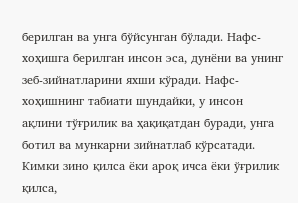берилган ва унга бўйсунган бўлади. Нафс-хоҳишга берилган инсон эса, дунёни ва унинг зеб-зийнатларини яхши кўради. Нафс-хоҳишнинг табиати шундайки, у инсон ақлини тўғрилик ва ҳақиқатдан буради, унга ботил ва мункарни зийнатлаб кўрсатади. Кимки зино қилса ёки ароқ ичса ёки ўғрилик қилса,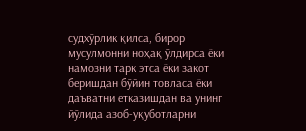судхўрлик қилса, бирор мусулмонни ноҳақ ўлдирса ёки намозни тарк этса ёки закот беришдан бўйин товласа ёки даъватни етказишдан ва унинг йўлида азоб-уқуботларни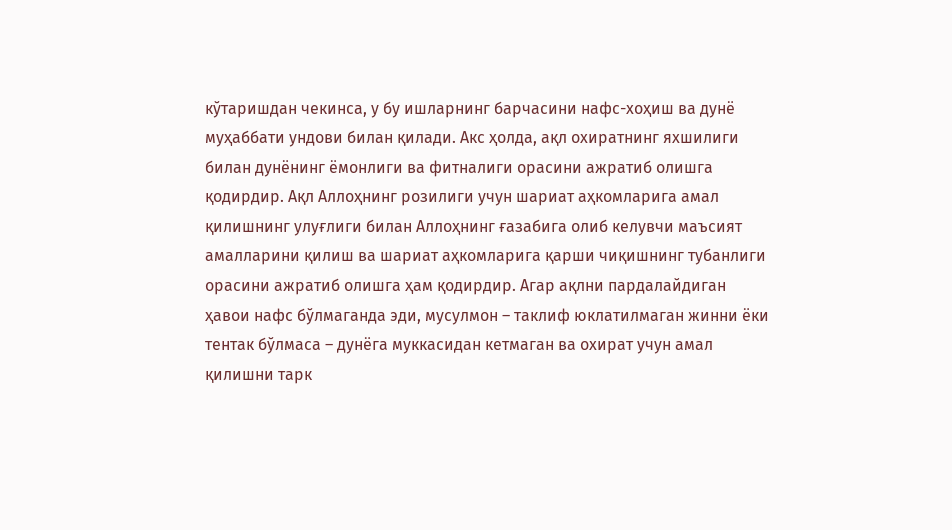кўтаришдан чекинса, у бу ишларнинг барчасини нафс-хоҳиш ва дунё муҳаббати ундови билан қилади. Акс ҳолда, ақл охиратнинг яхшилиги билан дунёнинг ёмонлиги ва фитналиги орасини ажратиб олишга қодирдир. Ақл Аллоҳнинг розилиги учун шариат аҳкомларига амал қилишнинг улуғлиги билан Аллоҳнинг ғазабига олиб келувчи маъсият амалларини қилиш ва шариат аҳкомларига қарши чиқишнинг тубанлиги орасини ажратиб олишга ҳам қодирдир. Агар ақлни пардалайдиган ҳавои нафс бўлмаганда эди, мусулмон – таклиф юклатилмаган жинни ёки тентак бўлмаса – дунёга муккасидан кетмаган ва охират учун амал қилишни тарк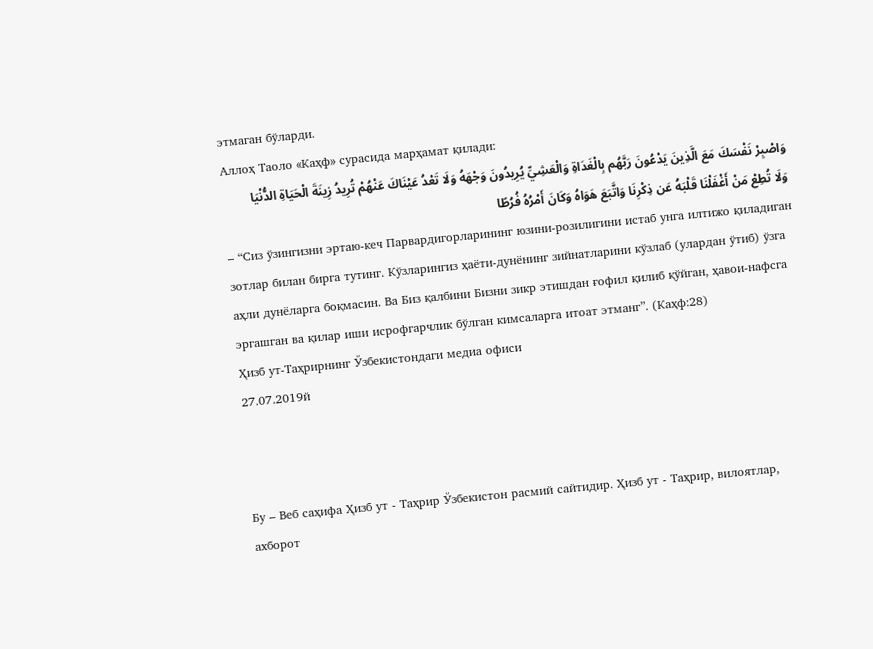этмаган бўларди.
Аллоҳ Таоло «Каҳф» сурасида марҳамат қилади:
وَاصْبِرْ نَفْسَكَ مَعَ الَّذِينَ يَدْعُونَ رَبَّهُم بِالْغَدَاةِ وَالْعَشِيِّ يُرِيدُونَ وَجْهَهُ وَلَا تَعْدُ عَيْنَاكَ عَنْهُمْ تُرِيدُ زِينَةَ الْحَيَاةِ الدُّنْيَا وَلَا تُطِعْ مَنْ أَغْفَلْنَا قَلْبَهُ عَن ذِكْرِنَا وَاتَّبَعَ هَوَاهُ وَكَانَ أَمْرُهُ فُرُطًا
– “Сиз ўзингизни эртаю-кеч Парвардигорларининг юзини-розилигини истаб унга илтижо қиладиган зотлар билан бирга тутинг. Кўзларингиз ҳаёти-дунёнинг зийнатларини кўзлаб (улардан ўтиб) ўзга аҳли дунёларга боқмасин. Ва Биз қалбини Бизни зикр этишдан ғофил қилиб қўйган, ҳавои-нафсга эргашган ва қилар иши исрофгарчлик бўлган кимсаларга итоат этманг”. (Каҳф:28)
Ҳизб ут-Таҳрирнинг Ўзбекистондаги медиа офиси
27.07.2019й



Бу – Веб саҳифа Ҳизб ут - Таҳрир Ўзбекистон расмий сайтидир. Ҳизб ут - Таҳрир, вилоятлар, ахборот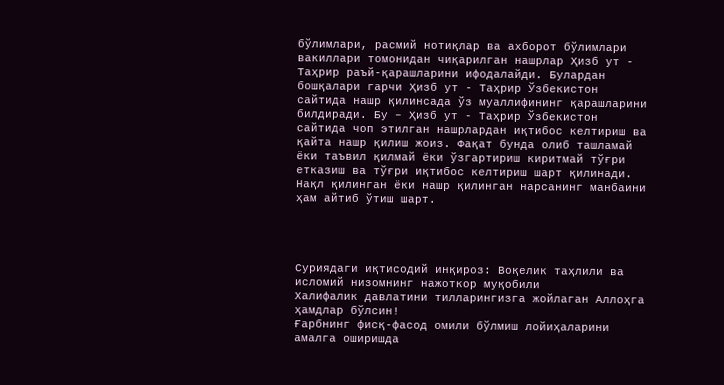бўлимлари, расмий нотиқлар ва ахборот бўлимлари вакиллари томонидан чиқарилган нашрлар Ҳизб ут - Таҳрир раъй-қарашларини ифодалайди. Булардан бошқалари гарчи Ҳизб ут - Таҳрир Ўзбекистон сайтида нашр қилинсада ўз муаллифининг қарашларини билдиради. Бу – Ҳизб ут - Таҳрир Ўзбекистон сайтида чоп этилган нашрлардан иқтибос келтириш ва қайта нашр қилиш жоиз. Фақат бунда олиб ташламай ёки таъвил қилмай ёки ўзгартириш киритмай тўғри етказиш ва тўғри иқтибос келтириш шарт қилинади. Нақл қилинган ёки нашр қилинган нарсанинг манбаини ҳам айтиб ўтиш шарт.




Суриядаги иқтисодий инқироз: Воқелик таҳлили ва исломий низомнинг нажоткор муқобили
Халифалик давлатини тилларингизга жойлаган Аллоҳга ҳамдлар бўлсин!
Ғарбнинг фисқ-фасод омили бўлмиш лойиҳаларини амалга оширишда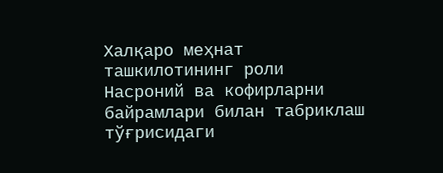Халқаро меҳнат ташкилотининг роли
Насроний ва кофирларни байрамлари билан табриклаш тўғрисидаги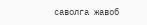саволга жавоб